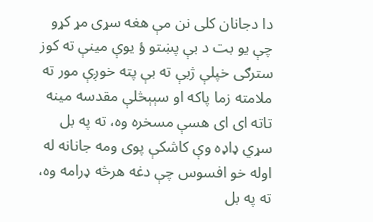دا دجانان کلی نن مې هغه سړی مړ کړو چې یو بت د بې پښتو ؤ یوې مینې ته کوز سترګی خپلې ژبې ته بې پته خوږې مور ته ملامته زما پاکه او سېېڅلې مقدسه مینه تاته ای ای هسې مسخره وه، ته په بل سړي ډاډه وې کاشکې پوی ومه جانانه له اوله خو افسوس چې دغه هرڅه ډرامه وه، ته په بل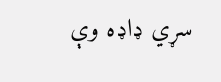سړي ډاډه وې